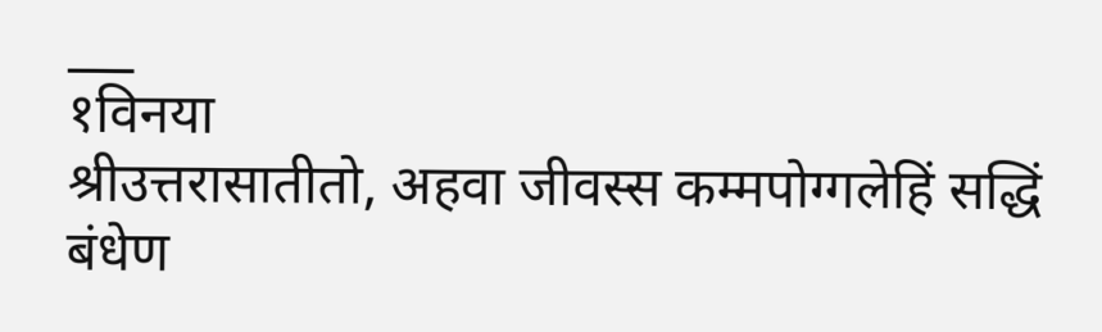___
१विनया
श्रीउत्तरासातीतो, अहवा जीवस्स कम्मपोग्गलेहिं सद्धिं बंधेण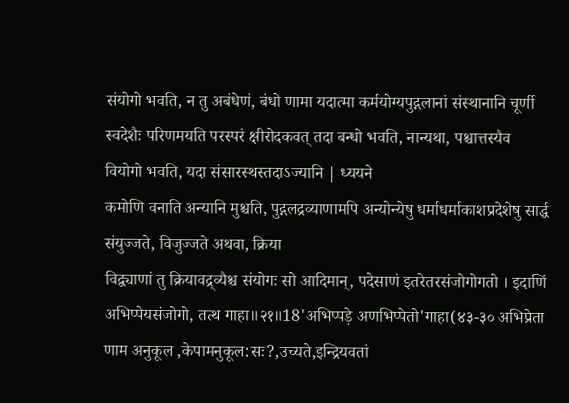संयोगो भवति, न तु अबंधेणं, बंधो णामा यदात्मा कर्मयोग्यपुद्गलानां संस्थानानि चूर्णी
स्वदेशैः परिणमयति परस्परं क्षीरोदकवत् तदा बन्धो भवति, नान्यथा, पश्चात्तस्यैव वियोगो भवति, यदा संसारस्थस्तदाऽज्यानि | ध्ययने
कमोणि वनाति अन्यानि मुश्चति, पुद्गलद्रव्याणामपि अन्योन्येषु धर्माधर्माकाशप्रदेशेषु सार्द्ध संयुज्जते, विजुज्जते अथवा, क्रिया
विद्व्याणां तु क्रियावद्र्व्यैश्च संयोगः सो आदिमान्, पदेसाणं इतरेतरसंजोगोगतो । इदाणिं अभिप्पेयसंजोगो, तत्थ गाहा॥२१॥18'अभिप्पड़े अणभिप्पेतो'गाहा(४३-३० अभिप्रेता णाम अनुकूल ,केपामनुकूल:सः?,उच्यते,इन्द्रियवतां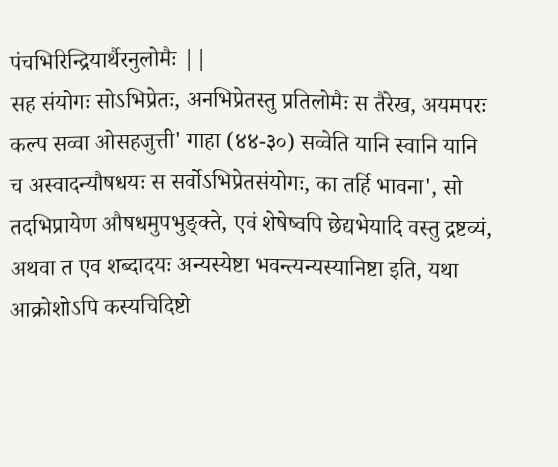पंचभिरिन्द्रियार्थैरनुलोमैः ||
सह संयोगः सोऽभिप्रेतः, अनभिप्रेतस्तु प्रतिलोमैः स तैरेख, अयमपरः कल्प सव्वा ओसहजुत्ती' गाहा (४४-३०) सव्वेति यानि स्वानि यानि च अस्वादन्यौषधयः स सर्वोऽभिप्रेतसंयोगः, का तर्हि भावना', सो तदभिप्रायेण औषधमुपभुङ्क्ते, एवं शेषेष्वपि छेद्यभेयादि वस्तु द्रष्टव्यं, अथवा त एव शब्दादयः अन्यस्येष्टा भवन्त्यन्यस्यानिष्टा इति, यथा आक्रोशोऽपि कस्यचिदिष्टो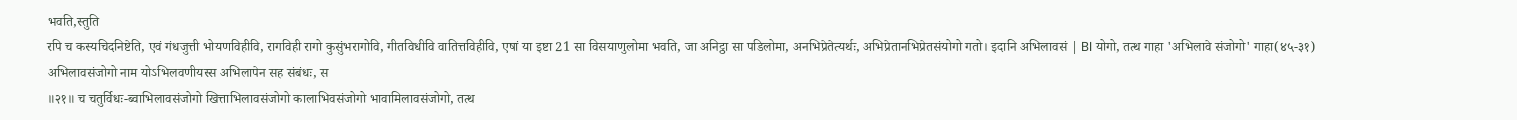भवति,स्तुति
रपि च कस्यचिदनिष्टेति, एवं गंधजुत्ती भोयणविहीवि, रागविही रागो कुसुंभरागोवि, गीतविधीवि वातित्तविहीवि, एषां या इष्टा 21 सा विसयाणुलोमा भवति, जा अनिट्ठा सा पडिलोमा, अनभिप्रेतेत्यर्थः, अभिप्रेतानभिप्रेतसंयोगो गतो। इदानि अभिलावसं | BI योगो, तत्थ गाहा 'अभिलावे संजोगो' गाहा(४५-३१) अभिलावसंजोगो नाम योऽभिलवणीयस्स अभिलापेन सह संबंधः, स
॥२१॥ च चतुर्विधः-ब्वाभिलावसंजोगो खित्ताभिलावसंजोगो कालाभिवसंजोगो भावामिलावसंजोगो, तत्थ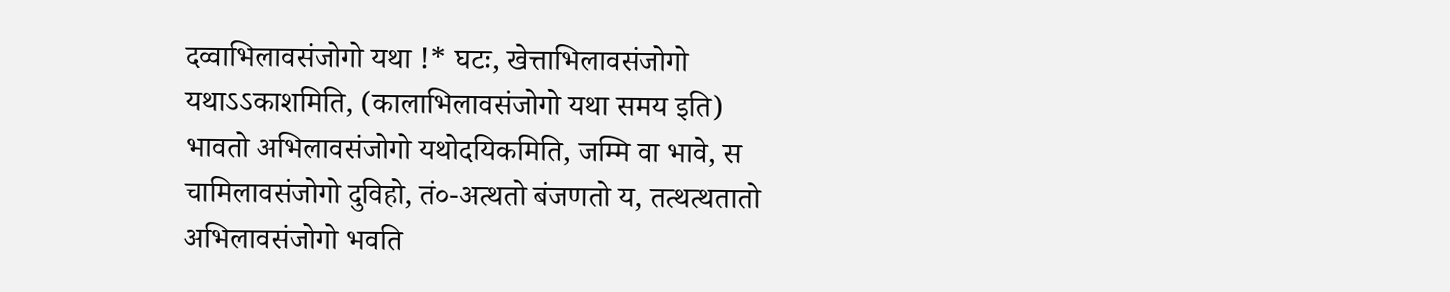दव्वाभिलावसंजोगो यथा !* घटः, खेत्ताभिलावसंजोगो यथाऽऽकाशमिति, (कालाभिलावसंजोगो यथा समय इति) भावतो अभिलावसंजोगो यथोदयिकमिति, जम्मि वा भावे, स चामिलावसंजोगो दुविहो, तं०-अत्थतो बंजणतो य, तत्थत्थतातो अभिलावसंजोगो भवति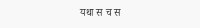यथा स च स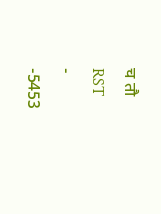च तौ
RST
-
-5453